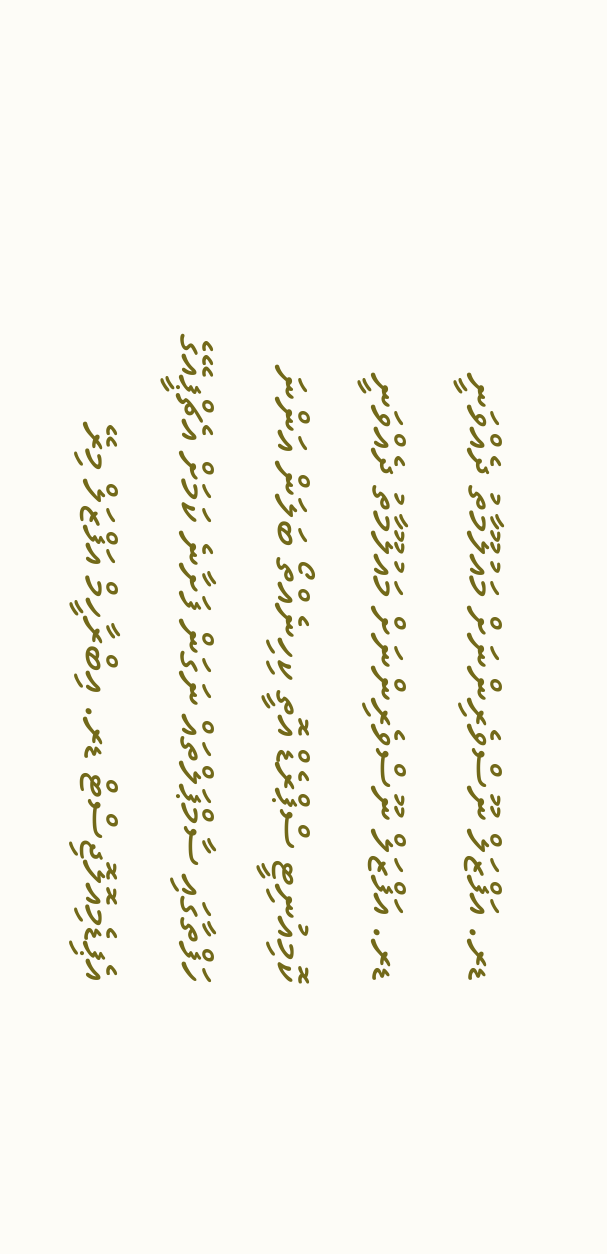ޑރ. އަފްޒަލް ނޫސްވެރިންނަށް މައުލޫމާތު ދެއްވަނީ
ޑރ. އަފްޒަލް ނޫސްވެރިންނަށް މައުލޫމާތު ދެއްވަނީ
ކޮމިއުނިޓީ ސްޕްރެޑް އޮތީ ކިހިނެއްތޯ ބަލަން އަންނަ ހަފްތާގައި ސާމްޕަލްތައް ނަގަން ފަށާނެ ކަމަށް އެޗްޕީއޭގެ އެޕިޑެމިއޮލޮޖިސްޓް ޑރ. އިބްރާހީމް އަފްޒަލް މިރޭ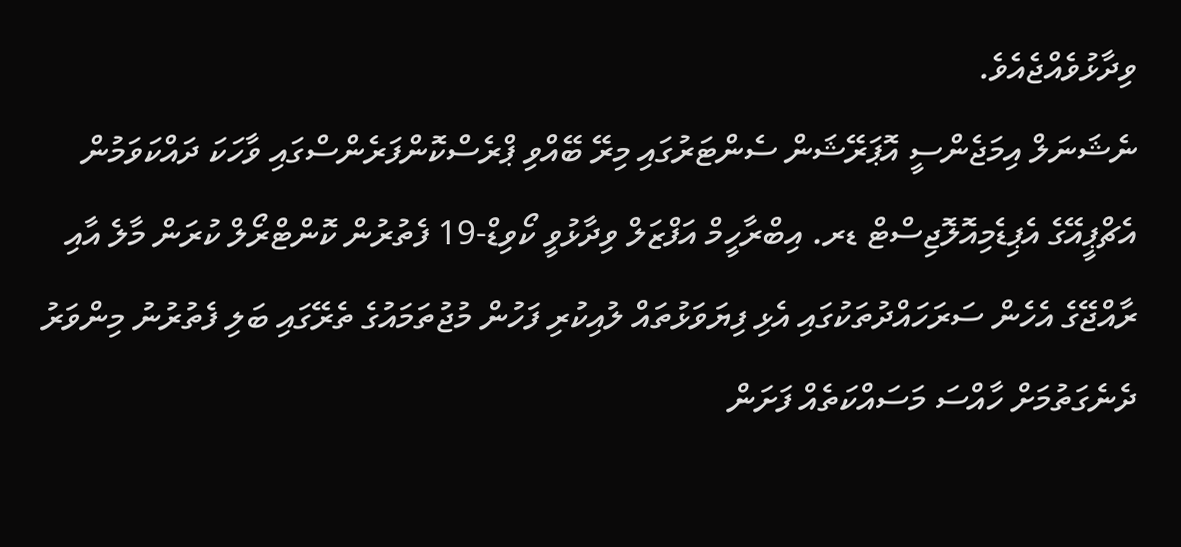ވިދާޅުވެއްޖެއެވެ.
ނެޝަނަލް އިމަޖެންސީ އޮޕަރޭޝަން ސެންޓަރުގައި މިރޭ ބޭއްވި ޕްރެސްކޮންފަރެންސްގައި ވާހަކަ ދައްކަވަމުން އެޗްޕީއޭގެ އެޕިޑެމިއޮލޮޖިސްޓް ޑރ. އިބްރާހީމް އަފްޒަލް ވިދާޅުވީ ކޯވިޑް-19 ފެތުރުން ކޮންޓްރޯލް ކުރަން މާލެ އާއި ރާއްޖޭގެ އެހެން ސަރަހައްދުތަކުގައި އެޅި ފިޔަވަޅުތައް ލުއިކުރި ފަހުން މުޖުތަމައުގެ ތެރޭގައި ބަލި ފެތުރުނު މިންވަރު ދެނެގަތުމަށް ހާއްސަ މަސައްކަތެއް ފަށަން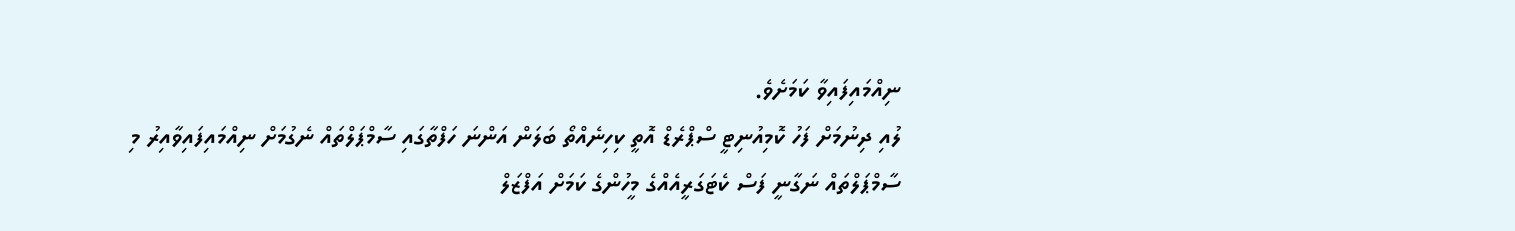ނިއްމައިފައިވާ ކަމަށެވެ.
ލުއި ދިނުމަށް ފަހު ކޮމިއުނިޓީ ސްޕްރެޑް އޮތީ ކިހިނެއްތޯ ބަލަން އަންނަ ހަފްތާގައި ސާމްޕަލްތައް ނެގުމަށް ނިއްމައިފައިވާއިރު މި ސާމްޕަލްތައް ނަގާނީ ފަސް ކެޓަގަރީއެއްގެ މީހުންގެ ކަމަށް އަފްޒަލް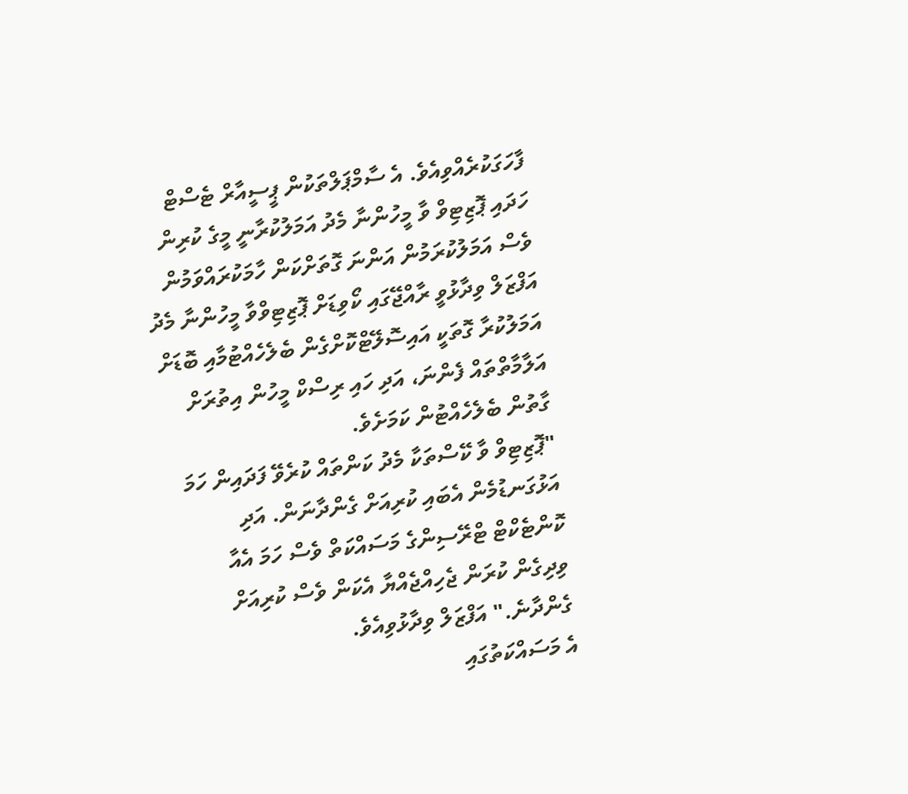ފާހަގަކުރެއްވިއެވެ. އެ ސާމްޕަލްތަކުން ޕީސީއާރް ޓެސްޓް ހަދައި ޕޮޒިޓިވް ވާ މީހުންނާ މެދު އަމަލުކުރާނީ މީގެ ކުރިން ވެސް އަމަލުކުރަމުން އަންނަ ގޮތަށްކަން ހާމަކުރައްވަމުން އަފްޒަލް ވިދާޅުވީ ރާއްޖޭގައި ކޯވިޑަށް ޕޮޒިޓިވްވާ މީހުންނާ މެދު އަމަލުކުރާ ގޮތަކީ އައިސޮލޭޓްކޮށްގެން ބެލެހެއްޓުމާއި ބޮޑަށް އަލާމާތްތައް ފެންނަ، އަދި ހައި ރިސްކް މީހުން އިތުރަށް ގާތުން ބެލެހެއްޓުން ކަމަށެވެ.
"ޕޮޒިޓިވް ވާ ކޭސްތަކާ މެދު ކަންތައް ކުރެވޭ ފަދައިން ހަމަ އަޅުގަނޑުމެން އެބައި ކުރިއަށް ގެންދާނަން. އަދި ކޮންޓެކްޓް ޓްރޭސިންގެ މަސައްކަތް ވެސް ހަމަ އެއާ ވިދިގެން ކުރަން ޖެހިއްޖެއްޔާ އެކަން ވެސް ކުރިއަށް ގެންދާނެ." އަފްޒަލް ވިދާޅުވިއެވެ.
އެ މަސައްކަތުގައި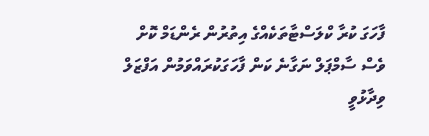ފާހަގަ ކުރާ ކްލަސްޓާތަކެއްގެ އިތުރުން ރެންޑަމް ކޮށް ވެސް ސާމްޕަލް ނަގާނެ ކަން ފާހަގަކުރައްވަމުން އަފްޒަލް ވިދާޅުވީ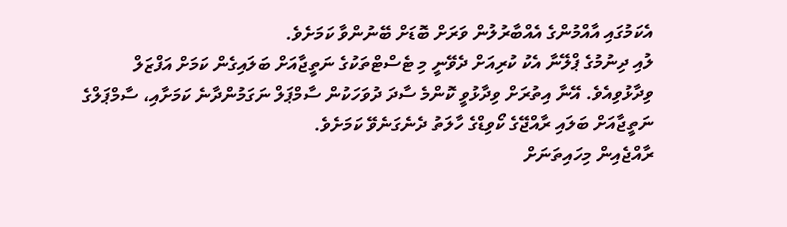އެކަމުގައި އާއްމުންގެ އެއްބާރުލުން ވަރަށް ބޮޑަށް ބޭނުންވާ ކަމަށެވެ.
ލުއި ދިނުމުގެ ޕްލޭނާ އެކު ކުރިއަށް ދެވޭނީ މި ޓެސްޓްތަކުގެ ނަތީޖާއަށް ބަލައިގެން ކަމަށް އަފްޒަލް ވިދާޅުވިއެވެ. އޭނާ އިތުރަށް ވިދާޅުވީ ކޮންމެ ސާދަ ދުވަހަކުން ސާމްޕަލް ނަގަމުންދާނެ ކަމަށާއި، ސާމްޕަލްގެ ނަތީޖާއަށް ބަލައި ރާއްޖޭގެ ކޯވިޑްގެ ހާލަތު ދެނެގަނެވޭ ކަމަށެވެ.
ރާއްޖެއިން މިހައިތަނަށް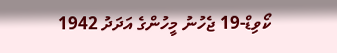ކޯވިޑް-19 ޖެހުނު މީހުންގެ އަދަދު 1942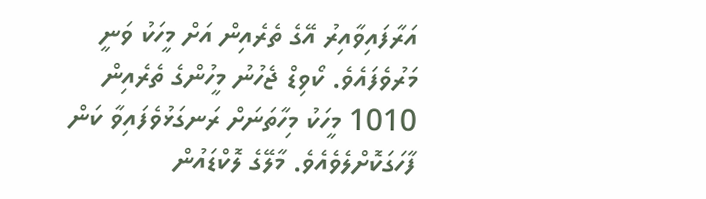އަރާފައިވާއިރު އޭގެ ތެރެއިން އަށް މީހަކު ވަނީ މަރުވެފައެވެ. ކޯވިޑް ޖެހުނު މީހުންގެ ތެރެއިން 1010 މީހަކު މިހާތަނަށް ރަނގަޅުވެފައިވާ ކަން ފާހަގަކޮށްލެވެއެވެ. މާލޭގެ ލޮކްޑައުން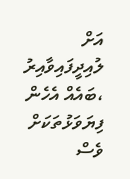އަށް ލުއިދީފައިވާއިރު ،ބައެއް އެހެން ފިޔަވަޅުތަކަށް ވެސް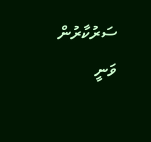ސަރުކާރުން ވަނީ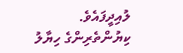ލުއިދީފައެވެ.
ކިޔުންތެރިންގެ ހިޔާލު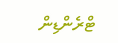ޓްރެންޑިން